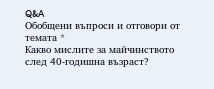Q&A
Обобщени въпроси и отговори от темата *
Какво мислите за майчинството след 40-годишна възраст?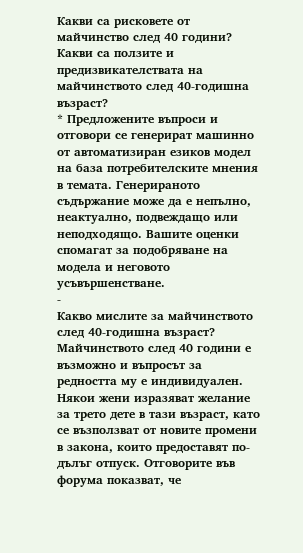Какви са рисковете от майчинство след 40 години?
Какви са ползите и предизвикателствата на майчинството след 40-годишна възраст?
* Предложените въпроси и отговори се генерират машинно от автоматизиран езиков модел на база потребителските мнения в темата. Генерираното съдържание може да е непълно, неактуално, подвеждащо или неподходящо. Вашите оценки спомагат за подобряване на модела и неговото усъвършенстване.
-
Какво мислите за майчинството след 40-годишна възраст?
Майчинството след 40 години е възможно и въпросът за редността му е индивидуален. Някои жени изразяват желание за трето дете в тази възраст, като се възползват от новите промени в закона, които предоставят по-дълъг отпуск. Отговорите във форума показват, че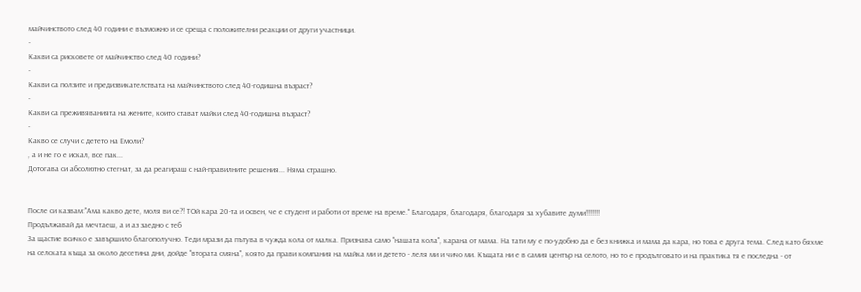майчинството след 40 години е възможно и се среща с положителни реакции от други участници.
-
Какви са рисковете от майчинство след 40 години?
-
Какви са ползите и предизвикателствата на майчинството след 40-годишна възраст?
-
Какви са преживяванията на жените, които стават майки след 40-годишна възраст?
-
Какво се случи с детето на Емоли?
, а и не го е искал, все пак...
Дотогава си абсолютно стегнат, за да реагираш с най-правилните решения... Няма страшно.


После си казвам:"Ама какво дете, моля ви се?! ТОй кара 20-та и освен, че е студент и работи от време на време." Благодаря, благодаря, благодаря за хубавите думи!!!!!!!
Продължавай да мечтаеш, а и аз заедно с теб
За щастие всичко е завършило благополучно. Теди мрази да пътува в чужда кола от малка. Признава само "нашата кола", карана от мама. На тати му е по-удобно да е без книжка и мама да кара, но това е друга тема. След като бяхме на селската къща за около десетина дни, дойде "втората смяна", която да прави компания на майка ми и детето - леля ми и чичо ми. Къщата ни е в самия център на селото, но то е продълговато и на практика тя е последна - от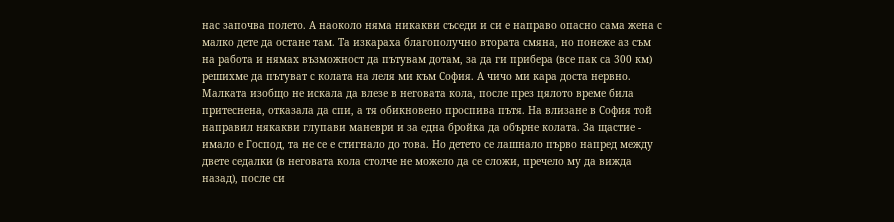нас започва полето. А наоколо няма никакви съседи и си е направо опасно сама жена с малко дете да остане там. Та изкараха благополучно втората смяна, но понеже аз съм на работа и нямах възможност да пътувам дотам, за да ги прибера (все пак са 300 км) решихме да пътуват с колата на леля ми към София. А чичо ми кара доста нервно. Малката изобщо не искала да влезе в неговата кола, после през цялото време била притеснена, отказала да спи, а тя обикновено проспива пътя. На влизане в София той направил някакви глупави маневри и за една бройка да обърне колата. За щастие - имало е Господ, та не се е стигнало до това. Но детето се лашнало първо напред между двете седалки (в неговата кола столче не можело да се сложи, пречело му да вижда назад), после си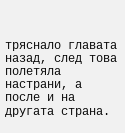тряснало главата назад, след това полетяла настрани, а после и на другата страна.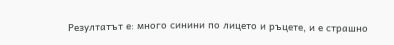Резултатът е: много синини по лицето и ръцете, и е страшно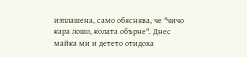изплашена, само обяснява, че "чичо кара лошо, колата обърне". Днес майка ми и детето отидоха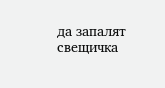да запалят свещичка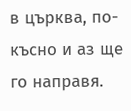в църква, по-късно и аз ще го направя.